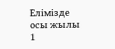Елімізде осы жылы 1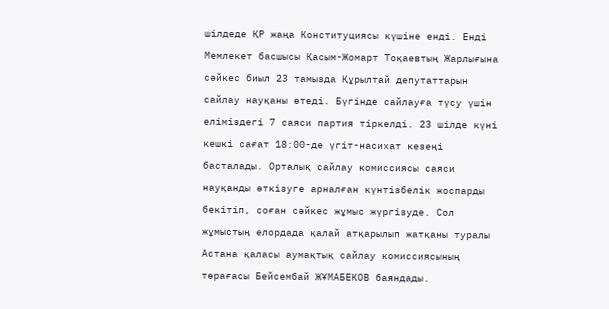шілдеде ҚР жаңа Конституциясы күшіне енді. Енді Мемлекет басшысы Қасым-Жомарт Тоқаевтың Жарлығына сәйкес биыл 23 тамызда Құрылтай депутаттарын сайлау науқаны өтеді. Бүгінде сайлауға түсу үшін еліміздегі 7 саяси партия тіркелді. 23 шілде күні кешкі сағат 18:00-де үгіт-насихат кезеңі басталады. Орталық сайлау комиссиясы саяси науқанды өткізуге арналған күнтізбелік жоспарды бекітіп, соған сәйкес жұмыс жүргізуде. Сол жұмыстың елордада қалай атқарылып жатқаны туралы Астана қаласы аумақтық сайлау комиссиясының төрағасы Бейсембай ЖҰМАБЕКОВ баяндады.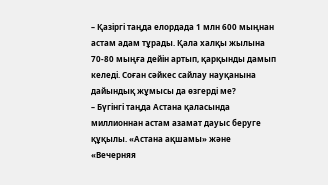– Қазіргі таңда елордада 1 млн 600 мыңнан астам адам тұрады. Қала халқы жылына 70-80 мыңға дейін артып, қарқынды дамып келеді. Соған сәйкес сайлау науқанына дайындық жұмысы да өзгерді ме?
– Бүгінгі таңда Астана қаласында миллионнан астам азамат дауыс беруге құқылы. «Астана ақшамы» және «Вечерняя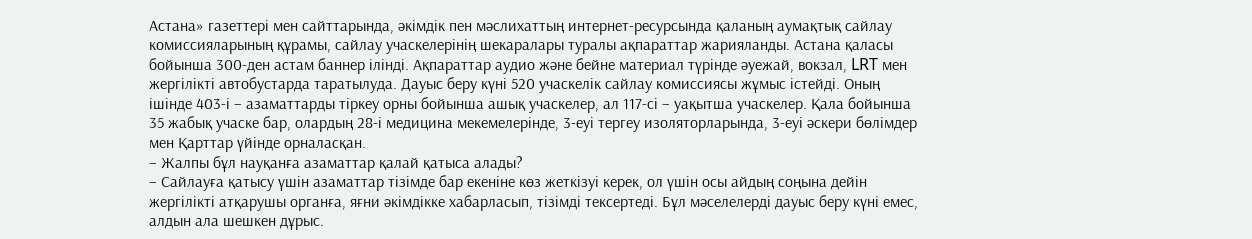Астана» газеттері мен сайттарында, әкімдік пен мәслихаттың интернет-ресурсында қаланың аумақтық сайлау комиссияларының құрамы, сайлау учаскелерінің шекаралары туралы ақпараттар жарияланды. Астана қаласы бойынша 300-ден астам баннер ілінді. Ақпараттар аудио және бейне материал түрінде әуежай, вокзал, LRT мен жергілікті автобустарда таратылуда. Дауыс беру күні 520 учаскелік сайлау комиссиясы жұмыс істейді. Оның ішінде 403-і – азаматтарды тіркеу орны бойынша ашық учаскелер, ал 117-сі – уақытша учаскелер. Қала бойынша 35 жабық учаске бар, олардың 28-і медицина мекемелерінде, 3-еуі тергеу изоляторларында, 3-еуі әскери бөлімдер мен Қарттар үйінде орналасқан.
– Жалпы бұл науқанға азаматтар қалай қатыса алады?
– Сайлауға қатысу үшін азаматтар тізімде бар екеніне көз жеткізуі керек, ол үшін осы айдың соңына дейін жергілікті атқарушы органға, яғни әкімдікке хабарласып, тізімді тексертеді. Бұл мәселелерді дауыс беру күні емес, алдын ала шешкен дұрыс.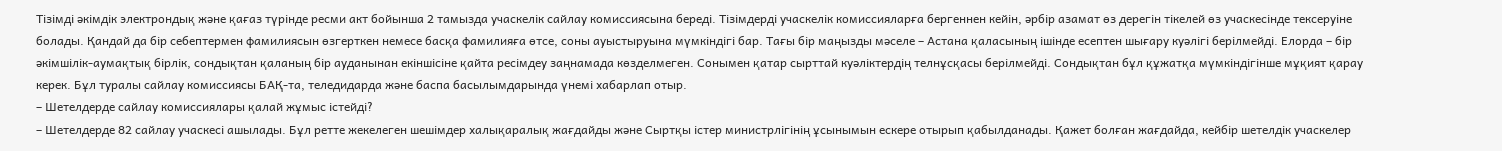Тізімді әкімдік электрондық және қағаз түрінде ресми акт бойынша 2 тамызда учаскелік сайлау комиссиясына береді. Тізімдерді учаскелік комиссияларға бергеннен кейін, әрбір азамат өз дерегін тікелей өз учаскесінде тексеруіне болады. Қандай да бір себептермен фамилиясын өзгерткен немесе басқа фамилияға өтсе, соны ауыстыруына мүмкіндігі бар. Тағы бір маңызды мәселе – Астана қаласының ішінде есептен шығару куәлігі берілмейді. Елорда – бір әкімшілік-аумақтық бірлік, сондықтан қаланың бір ауданынан екіншісіне қайта ресімдеу заңнамада көзделмеген. Сонымен қатар сырттай куәліктердің телнұсқасы берілмейді. Сондықтан бұл құжатқа мүмкіндігінше мұқият қарау керек. Бұл туралы сайлау комиссиясы БАҚ-та, теледидарда және баспа басылымдарында үнемі хабарлап отыр.
– Шетелдерде сайлау комиссиялары қалай жұмыс істейді?
– Шетелдерде 82 сайлау учаскесі ашылады. Бұл ретте жекелеген шешімдер халықаралық жағдайды және Сыртқы істер министрлігінің ұсынымын ескере отырып қабылданады. Қажет болған жағдайда, кейбір шетелдік учаскелер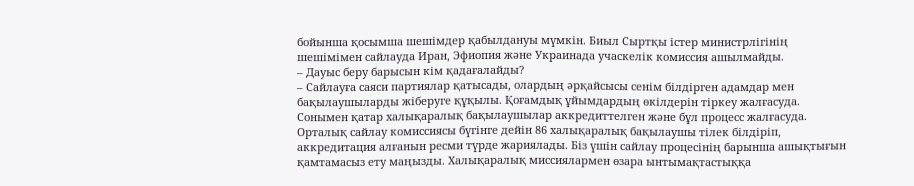бойынша қосымша шешімдер қабылдануы мүмкін. Биыл Сыртқы істер министрлігінің шешімімен сайлауда Иран, Эфиопия және Украинада учаскелік комиссия ашылмайды.
– Дауыс беру барысын кім қадағалайды?
– Сайлауға саяси партиялар қатысады, олардың әрқайсысы сенім білдірген адамдар мен бақылаушыларды жіберуге құқылы. Қоғамдық ұйымдардың өкілдерін тіркеу жалғасуда. Сонымен қатар халықаралық бақылаушылар аккредиттелген және бұл процесс жалғасуда. Орталық сайлау комиссиясы бүгінге дейін 86 халықаралық бақылаушы тілек білдіріп, аккредитация алғанын ресми түрде жариялады. Біз үшін сайлау процесінің барынша ашықтығын қамтамасыз ету маңызды. Халықаралық миссиялармен өзара ынтымақтастыққа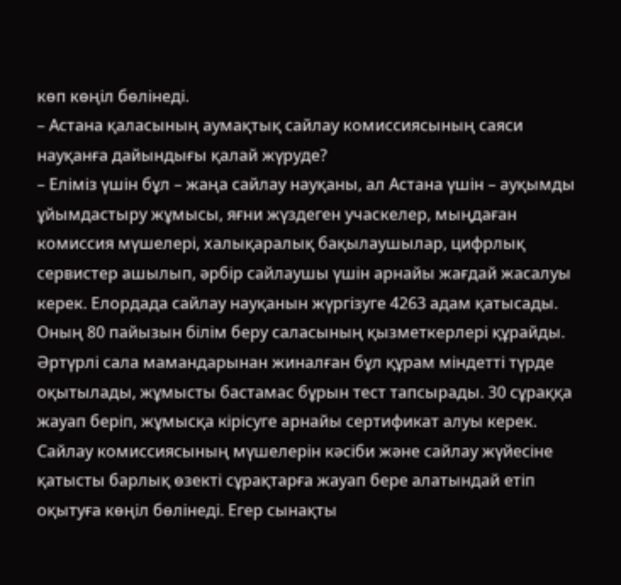көп көңіл бөлінеді.
– Астана қаласының аумақтық сайлау комиссиясының саяси науқанға дайындығы қалай жүруде?
– Еліміз үшін бұл – жаңа сайлау науқаны, ал Астана үшін – ауқымды ұйымдастыру жұмысы, яғни жүздеген учаскелер, мыңдаған комиссия мүшелері, халықаралық бақылаушылар, цифрлық сервистер ашылып, әрбір сайлаушы үшін арнайы жағдай жасалуы керек. Елордада сайлау науқанын жүргізуге 4263 адам қатысады. Оның 80 пайызын білім беру саласының қызметкерлері құрайды. Әртүрлі сала мамандарынан жиналған бұл құрам міндетті түрде оқытылады, жұмысты бастамас бұрын тест тапсырады. 30 сұраққа жауап беріп, жұмысқа кірісуге арнайы сертификат алуы керек. Сайлау комиссиясының мүшелерін кәсіби және сайлау жүйесіне қатысты барлық өзекті сұрақтарға жауап бере алатындай етіп оқытуға көңіл бөлінеді. Егер сынақты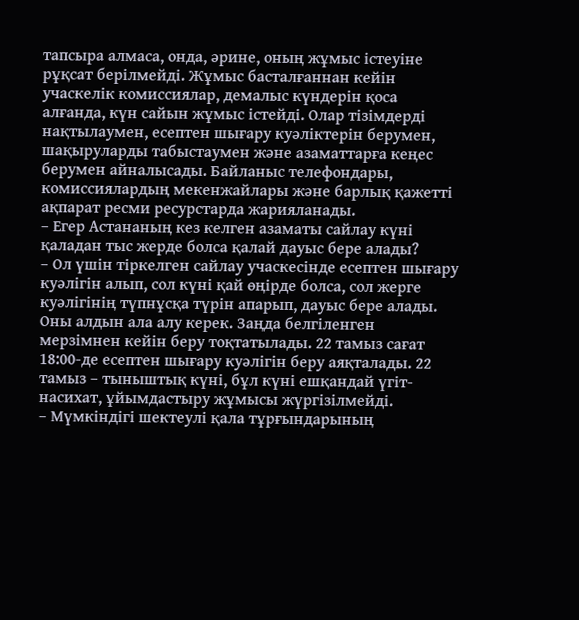тапсыра алмаса, онда, әрине, оның жұмыс істеуіне рұқсат берілмейді. Жұмыс басталғаннан кейін учаскелік комиссиялар, демалыс күндерін қоса алғанда, күн сайын жұмыс істейді. Олар тізімдерді нақтылаумен, есептен шығару куәліктерін берумен, шақыруларды табыстаумен және азаматтарға кеңес берумен айналысады. Байланыс телефондары, комиссиялардың мекенжайлары және барлық қажетті ақпарат ресми ресурстарда жарияланады.
– Егер Астананың кез келген азаматы сайлау күні қаладан тыс жерде болса қалай дауыс бере алады?
– Ол үшін тіркелген сайлау учаскесінде есептен шығару куәлігін алып, сол күні қай өңірде болса, сол жерге куәлігінің түпнұсқа түрін апарып, дауыс бере алады. Оны алдын ала алу керек. Заңда белгіленген мерзімнен кейін беру тоқтатылады. 22 тамыз сағат 18:00-де есептен шығару куәлігін беру аяқталады. 22 тамыз – тыныштық күні, бұл күні ешқандай үгіт-насихат, ұйымдастыру жұмысы жүргізілмейді.
– Мүмкіндігі шектеулі қала тұрғындарының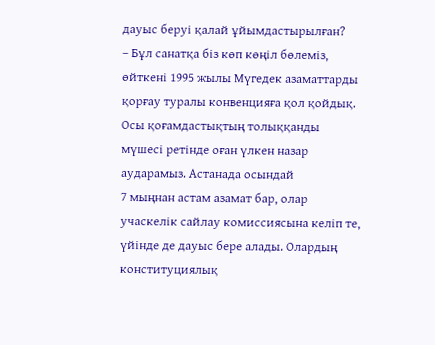дауыс беруі қалай ұйымдастырылған?
– Бұл санатқа біз көп көңіл бөлеміз, өйткені 1995 жылы Мүгедек азаматтарды қорғау туралы конвенцияға қол қойдық. Осы қоғамдастықтың толыққанды мүшесі ретінде оған үлкен назар аударамыз. Астанада осындай
7 мыңнан астам азамат бар, олар учаскелік сайлау комиссиясына келіп те, үйінде де дауыс бере алады. Олардың конституциялық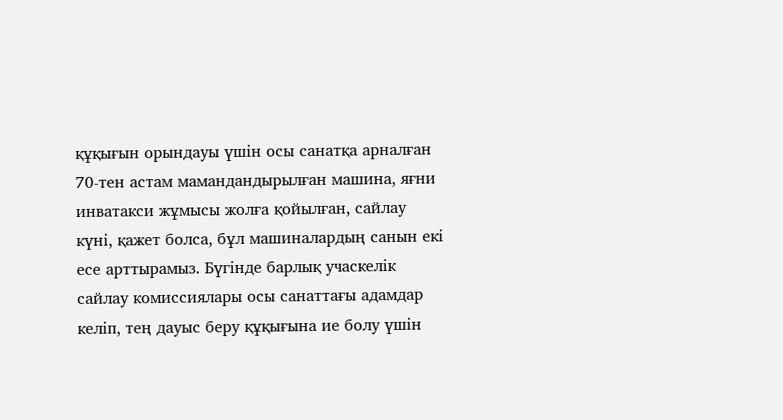құқығын орындауы үшін осы санатқа арналған 70-тен астам мамандандырылған машина, яғни инватакси жұмысы жолға қойылған, сайлау күні, қажет болса, бұл машиналардың санын екі есе арттырамыз. Бүгінде барлық учаскелік сайлау комиссиялары осы санаттағы адамдар келіп, тең дауыс беру құқығына ие болу үшін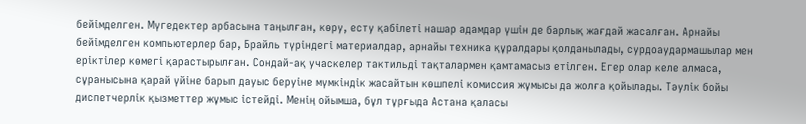бейімделген. Мүгедектер арбасына таңылған, көру, есту қабілеті нашар адамдар үшін де барлық жағдай жасалған. Арнайы бейімделген компьютерлер бар, Брайль түріндегі материалдар, арнайы техника құралдары қолданылады, сурдоаудармашылар мен еріктілер көмегі қарастырылған. Сондай-ақ учаскелер тактильді тақталармен қамтамасыз етілген. Егер олар келе алмаса, сұранысына қарай үйіне барып дауыс беруіне мүмкіндік жасайтын көшпелі комиссия жұмысы да жолға қойылады. Тәулік бойы диспетчерлік қызметтер жұмыс істейді. Менің ойымша, бұл тұрғыда Астана қаласы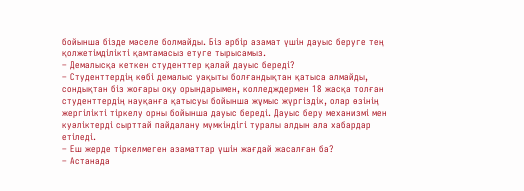бойынша бізде мәселе болмайды. Біз әрбір азамат үшін дауыс беруге тең қолжетімділікті қамтамасыз етуге тырысамыз.
– Демалысқа кеткен студенттер қалай дауыс береді?
– Студенттердің көбі демалыс уақыты болғандықтан қатыса алмайды, сондықтан біз жоғары оқу орындарымен, колледждермен 18 жасқа толған студенттердің науқанға қатысуы бойынша жұмыс жүргіздік, олар өзінің жергілікті тіркелу орны бойынша дауыс береді. Дауыс беру механизмі мен куәліктерді сырттай пайдалану мүмкіндігі туралы алдын ала хабардар етіледі.
– Еш жерде тіркелмеген азаматтар үшін жағдай жасалған ба?
– Астанада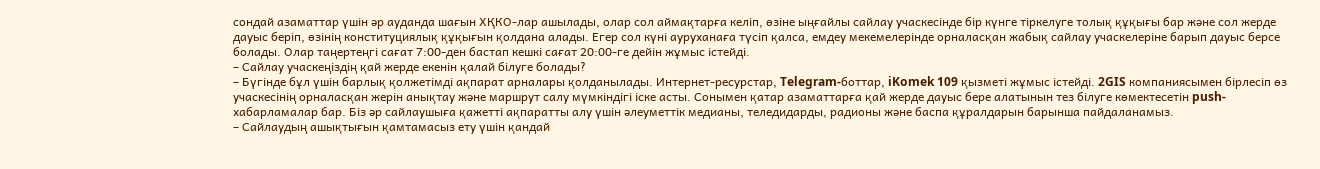сондай азаматтар үшін әр ауданда шағын ХҚКО-лар ашылады, олар сол аймақтарға келіп, өзіне ыңғайлы сайлау учаскесінде бір күнге тіркелуге толық құқығы бар және сол жерде дауыс беріп, өзінің конституциялық құқығын қолдана алады. Егер сол күні ауруханаға түсіп қалса, емдеу мекемелерінде орналасқан жабық сайлау учаскелеріне барып дауыс берсе болады. Олар таңертеңгі сағат 7:00-ден бастап кешкі сағат 20:00-ге дейін жұмыс істейді.
– Сайлау учаскеңіздің қай жерде екенін қалай білуге болады?
– Бүгінде бұл үшін барлық қолжетімді ақпарат арналары қолданылады. Интернет-ресурстар, Telegram-боттар, iKomek 109 қызметі жұмыс істейді. 2GIS компаниясымен бірлесіп өз учаскесінің орналасқан жерін анықтау және маршрут салу мүмкіндігі іске асты. Сонымен қатар азаматтарға қай жерде дауыс бере алатынын тез білуге көмектесетін push-хабарламалар бар. Біз әр сайлаушыға қажетті ақпаратты алу үшін әлеуметтік медианы, теледидарды, радионы және баспа құралдарын барынша пайдаланамыз.
– Сайлаудың ашықтығын қамтамасыз ету үшін қандай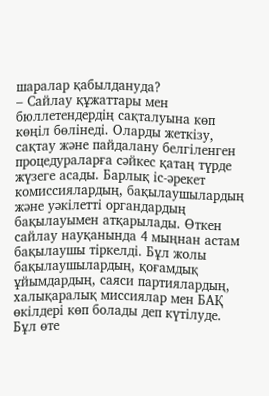шаралар қабылдануда?
– Сайлау құжаттары мен бюллетендердің сақталуына көп көңіл бөлінеді. Оларды жеткізу, сақтау және пайдалану белгіленген процедураларға сәйкес қатаң түрде жүзеге асады. Барлық іс-әрекет комиссиялардың, бақылаушылардың және уәкілетті органдардың бақылауымен атқарылады. Өткен сайлау науқанында 4 мыңнан астам бақылаушы тіркелді. Бұл жолы бақылаушылардың, қоғамдық ұйымдардың, саяси партиялардың, халықаралық миссиялар мен БАҚ өкілдері көп болады деп күтілуде. Бұл өте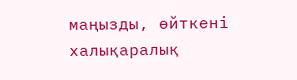маңызды, өйткені халықаралық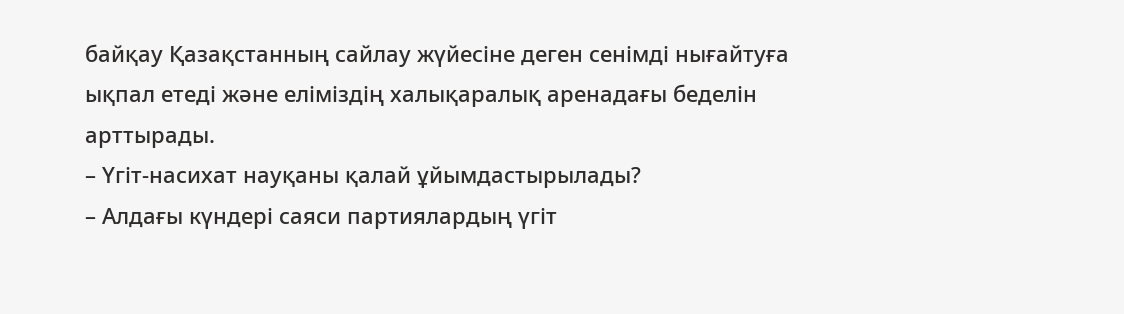байқау Қазақстанның сайлау жүйесіне деген сенімді нығайтуға ықпал етеді және еліміздің халықаралық аренадағы беделін арттырады.
– Үгіт-насихат науқаны қалай ұйымдастырылады?
– Алдағы күндері саяси партиялардың үгіт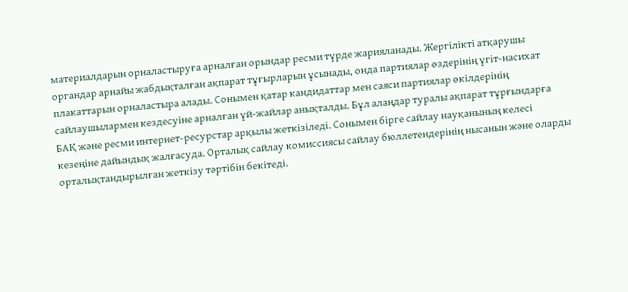материалдарын орналастыруға арналған орындар ресми түрде жарияланады. Жергілікті атқарушы органдар арнайы жабдықталған ақпарат тұғырларын ұсынады, онда партиялар өздерінің үгіт-насихат плакаттарын орналастыра алады. Сонымен қатар кандидаттар мен саяси партиялар өкілдерінің сайлаушылармен кездесуіне арналған үй-жайлар анықталды. Бұл алаңдар туралы ақпарат тұрғындарға БАҚ және ресми интернет-ресурстар арқылы жеткізіледі. Сонымен бірге сайлау науқанының келесі кезеңіне дайындық жалғасуда. Орталық сайлау комиссиясы сайлау бюллетендерінің нысанын және оларды орталықтандырылған жеткізу тәртібін бекітеді.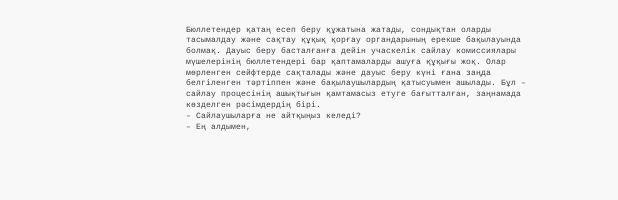Бюллетендер қатаң есеп беру құжатына жатады, сондықтан оларды тасымалдау және сақтау құқық қорғау органдарының ерекше бақылауында болмақ. Дауыс беру басталғанға дейін учаскелік сайлау комиссиялары мүшелерінің бюллетендері бар қаптамаларды ашуға құқығы жоқ. Олар мөрленген сейфтерде сақталады және дауыс беру күні ғана заңда белгіленген тәртіппен және бақылаушылардың қатысуымен ашылады. Бұл – сайлау процесінің ашықтығын қамтамасыз етуге бағытталған, заңнамада көзделген рәсімдердің бірі.
– Сайлаушыларға не айтқыңыз келеді?
– Ең алдымен,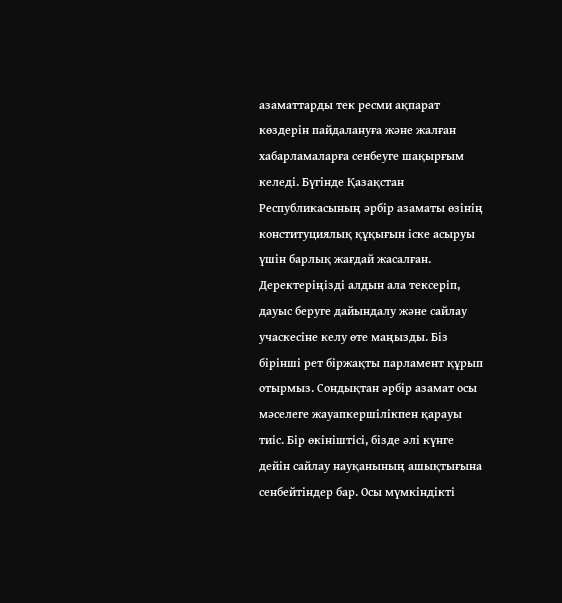азаматтарды тек ресми ақпарат көздерін пайдалануға және жалған хабарламаларға сенбеуге шақырғым келеді. Бүгінде Қазақстан Республикасының әрбір азаматы өзінің конституциялық құқығын іске асыруы үшін барлық жағдай жасалған. Деректеріңізді алдын ала тексеріп, дауыс беруге дайындалу және сайлау учаскесіне келу өте маңызды. Біз бірінші рет біржақты парламент құрып отырмыз. Сондықтан әрбір азамат осы мәселеге жауапкершілікпен қарауы тиіс. Бір өкініштісі, бізде әлі күнге дейін сайлау науқанының ашықтығына сенбейтіндер бар. Осы мүмкіндікті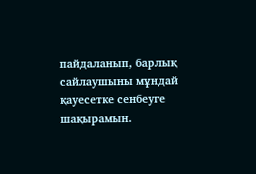пайдаланып, барлық сайлаушыны мұндай қауесетке сенбеуге шақырамын.